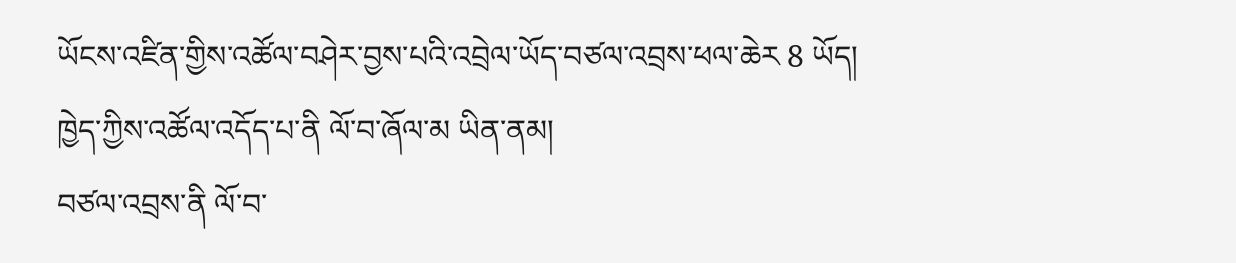ཡོངས་འཛིན་གྱིས་འཚོལ་བཤེར་བྱས་པའི་འབྲེལ་ཡོད་བཙལ་འབྲས་ཕལ་ཆེར 8 ཡོད།
ཁྱེད་ཀྱིས་འཚོལ་འདོད་པ་ནི ལོ་བ་ཞོལ་མ ཡིན་ནམ།
བཙལ་འབྲས་ནི ལོ་བ་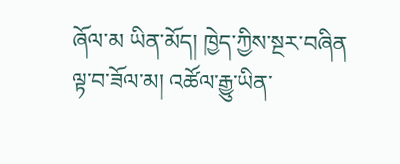ཞོལ་མ ཡིན་མོད། ཁྱེད་ཀྱིས་སྔར་བཞིན ལྟ་བ་ཟོལ་མ། འཚོལ་རྒྱུ་ཡིན་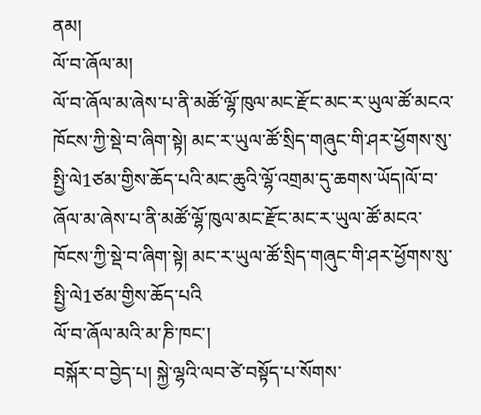ནམ།
ལོ་བ་ཞོལ་མ།
ལོ་བ་ཞོལ་མ་ཞེས་པ་ནི་མཚོ་ལྷོ་ཁུལ་མང་རྫོང་མང་ར་ཡུལ་ཚོ་མངའ་ཁོངས་ཀྱི་སྡེ་བ་ཞིག་སྟེ། མང་ར་ཡུལ་ཚོ་སྲིད་གཞུང་གི་ཤར་ཕྱོགས་སུ་སྤྱི་ལེ1ཙམ་གྱིས་ཆོད་པའི་མང་ཆུའི་ལྷོ་འགྲམ་དུ་ཆགས་ཡོད།ལོ་བ་ཞོལ་མ་ཞེས་པ་ནི་མཚོ་ལྷོ་ཁུལ་མང་རྫོང་མང་ར་ཡུལ་ཚོ་མངའ་ཁོངས་ཀྱི་སྡེ་བ་ཞིག་སྟེ། མང་ར་ཡུལ་ཚོ་སྲིད་གཞུང་གི་ཤར་ཕྱོགས་སུ་སྤྱི་ལེ1ཙམ་གྱིས་ཆོད་པའི
ལོ་བ་ཞོལ་མའི་མ་ཎི་ཁང་།
བསྐོར་བ་བྱེད་པ། སྐྱེ་ལྷའི་ལབ་ཙེ་བསྟོད་པ་སོགས་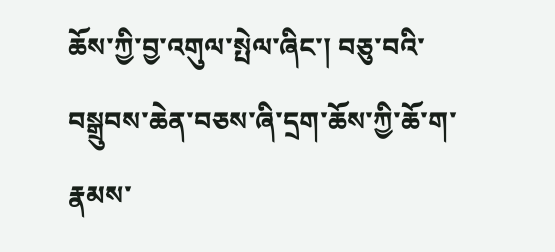ཆོས་ཀྱི་བྱ་འགུལ་སྤེལ་ཞིང་། བཅུ་བའི་བསྒྲུབས་ཆེན་བཅས་ཞི་དྲག་ཆོས་ཀྱི་ཆོ་ག་རྣམས་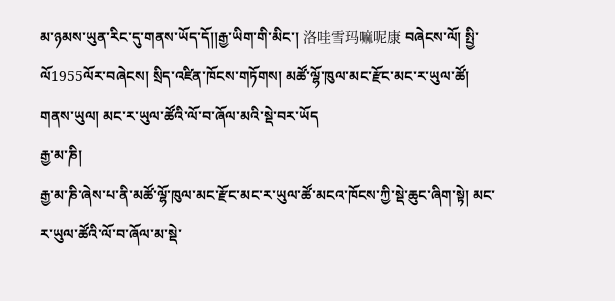མ་ཉམས་ཡུན་རིང་དུ་གནས་ཡོད་དོ།།རྒྱ་ཡིག་གི་མིང་། 洛哇雪玛嘛呢康 བཞེངས་ལོ། སྤྱི་ལོ1955ལོར་བཞེངས། སྲིད་འཛིན་ཁོངས་གཏོགས། མཚོ་ལྷོ་ཁུལ་མང་རྫོང་མང་ར་ཡུལ་ཚོ། གནས་ཡུལ། མང་ར་ཡུལ་ཚོའི་ལོ་བ་ཞོལ་མའི་སྡེ་བར་ཡོད
རྒྱ་མ་ཎི།
རྒྱ་མ་ཎི་ཞེས་པ་ནི་མཚོ་ལྷོ་ཁུལ་མང་རྫོང་མང་ར་ཡུལ་ཚོ་མངའ་ཁོངས་ཀྱི་སྡེ་ཆུང་ཞིག་སྟེ། མང་ར་ཡུལ་ཚོའི་ལོ་བ་ཞོལ་མ་སྡེ་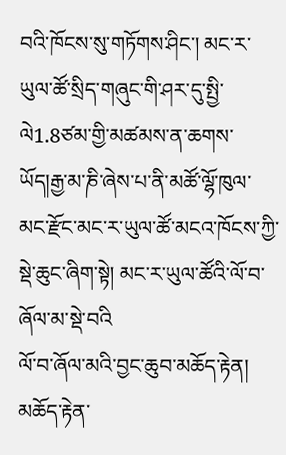བའི་ཁོངས་སུ་གཏོགས་ཤིང་། མང་ར་ཡུལ་ཚོ་སྲིད་གཞུང་གི་ཤར་དུ་སྤྱི་ལེ1.8ཙམ་གྱི་མཚམས་ན་ཆགས་ཡོད།རྒྱ་མ་ཎི་ཞེས་པ་ནི་མཚོ་ལྷོ་ཁུལ་མང་རྫོང་མང་ར་ཡུལ་ཚོ་མངའ་ཁོངས་ཀྱི་སྡེ་ཆུང་ཞིག་སྟེ། མང་ར་ཡུལ་ཚོའི་ལོ་བ་ཞོལ་མ་སྡེ་བའི
ལོ་བ་ཞོལ་མའི་བྱང་ཆུབ་མཆོད་རྟེན།
མཆོད་རྟེན་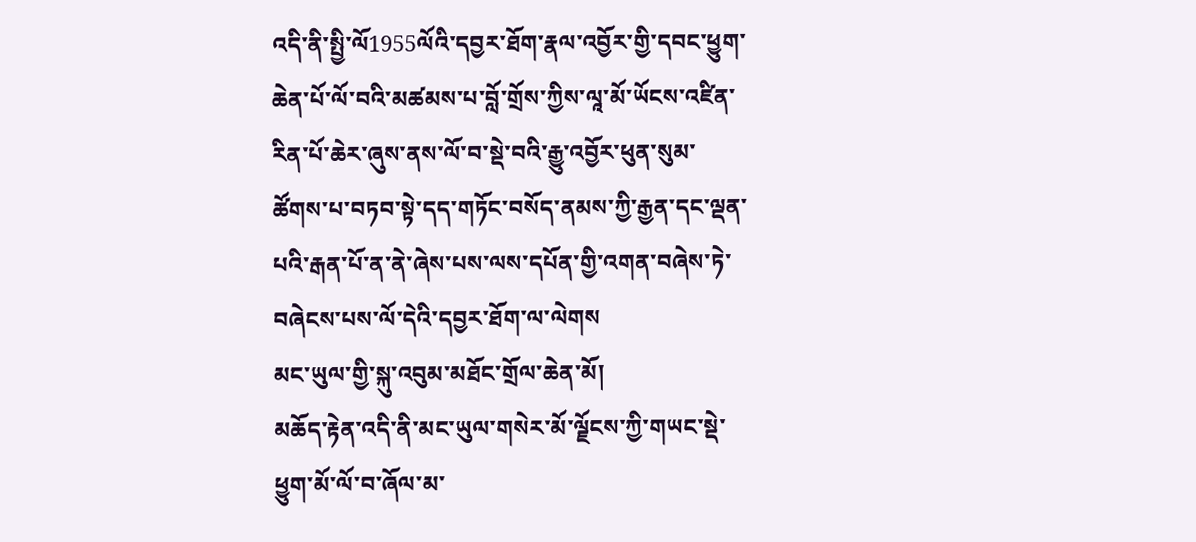འདི་ནི་སྤྱི་ལོ1955ལོའི་དབྱར་ཐོག་རྣལ་འབྱོར་གྱི་དབང་ཕྱུག་ཆེན་པོ་ལོ་བའི་མཚམས་པ་བློ་གྲོས་ཀྱིས་ལཱ་མོ་ཡོངས་འཛིན་རིན་པོ་ཆེར་ཞུས་ནས་ལོ་བ་སྡེ་བའི་རྒྱུ་འབྱོར་ཕུན་སུམ་ཚོགས་པ་བཏབ་སྟེ་དད་གཏོང་བསོད་ནམས་ཀྱི་རྒྱན་དང་ལྡན་པའི་རྒན་པོ་ན་ནེ་ཞེས་པས་ལས་དཔོན་གྱི་འགན་བཞེས་ཏེ་བཞེངས་པས་ལོ་དེའི་དབྱར་ཐོག་ལ་ལེགས
མང་ཡུལ་གྱི་སྐུ་འབུམ་མཐོང་གྲོལ་ཆེན་མོ།
མཆོད་རྟེན་འདི་ནི་མང་ཡུལ་གསེར་མོ་ལྗོངས་ཀྱི་གཡང་སྡེ་ཕྱུག་མོ་ལོ་བ་ཞོལ་མ་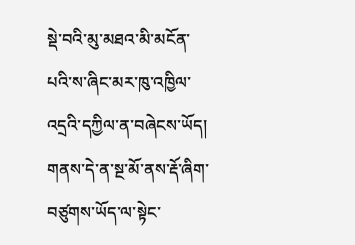སྡེ་བའི་མུ་མཐའ་མི་མངོན་པའི་ས་ཞིང་མར་ཁུ་འཁྱིལ་འདྲའི་དཀྱིལ་ན་བཞེངས་ཡོད། གནས་དེ་ན་སྔ་མོ་ནས་རྡོ་ཞིག་བཙུགས་ཡོད་ལ་སྟེང་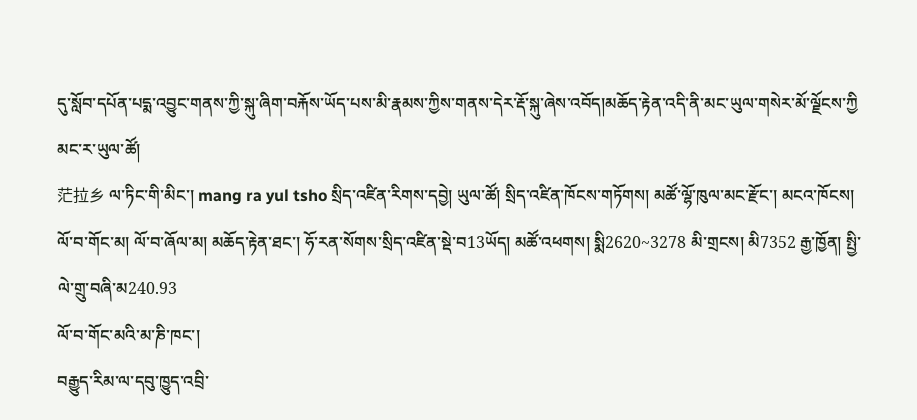དུ་སློབ་དཔོན་པདྨ་འབྱུང་གནས་ཀྱི་སྐུ་ཞིག་བརྐོས་ཡོད་པས་མི་རྣམས་ཀྱིས་གནས་དེར་རྡོ་སྐུ་ཞེས་འབོད།མཆོད་རྟེན་འདི་ནི་མང་ཡུལ་གསེར་མོ་ལྗོངས་ཀྱི
མང་ར་ཡུལ་ཚོ།
茫拉乡 ལ་ཏིང་གི་མིང་། mang ra yul tsho སྲིད་འཛིན་རིགས་དབྱེ། ཡུལ་ཚོ། སྲིད་འཛིན་ཁོངས་གཏོགས། མཚོ་ལྷོ་ཁུལ་མང་རྫོང་། མངའ་ཁོངས། ལོ་བ་གོང་མ། ལོ་བ་ཞོལ་མ། མཆོད་རྟེན་ཐང་། ཧོ་རན་སོགས་སྲིད་འཛིན་སྡེ་བ13ཡོད། མཚོ་འཕགས། སྨི2620~3278 མི་གྲངས། མི7352 རྒྱ་ཁྱོན། སྤྱི་ལེ་གྲུ་བཞི་མ240.93
ལོ་བ་གོང་མའི་མ་ཎི་ཁང་།
བརྒྱུད་རིམ་ལ་དབུ་ཁྱུད་འབྲི་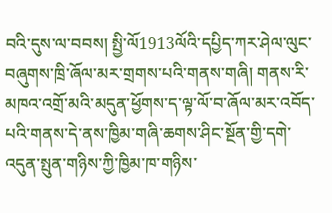བའི་དུས་ལ་བབས། སྤྱི་ལོ1913ལོའི་དཔྱིད་ཀར་ཤེལ་ལུང་བཞུགས་ཁྲི་ཞོལ་མར་གྲགས་པའི་གནས་གཞི། གནས་རི་མཁའ་འགྲོ་མའི་མདུན་ཕྱོགས་ད་ལྟ་ལོ་བ་ཞོལ་མར་འབོད་པའི་གནས་དེ་ནས་ཁྱིམ་གཞི་ཆགས་ཤིང་སྔོན་གྱི་དགེ་འདུན་སྤུན་གཉིས་ཀྱི་ཁྱིམ་ཁ་གཉིས་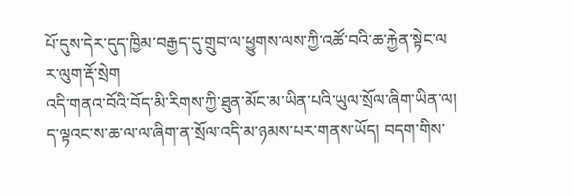པོ་དུས་དེར་དུད་ཁྱིམ་བརྒྱད་དུ་གྲུབ་ལ་ཕྱུགས་ལས་ཀྱི་འཚོ་བའི་ཆ་རྐྱེན་སྟེང་ལ
ར་ལུག་རྡོ་སྲེག
འདི་གནའ་བོའི་བོད་མི་རིགས་ཀྱི་ཐུན་མོང་མ་ཡིན་པའི་ཡུལ་སྲོལ་ཞིག་ཡིན་ལ། ད་ལྟའང་ས་ཆ་ལ་ལ་ཞིག་ན་སྲོལ་འདི་མ་ཉམས་པར་གནས་ཡོད། བདག་གིས་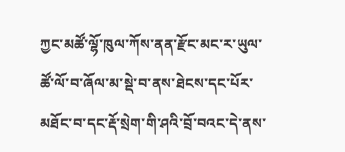ཀྱང་མཚོ་ལྷོ་ཁུལ་ཀོས་ནན་རྫོང་མང་ར་ཡུལ་ཚོ་ལོ་བ་ཞོལ་མ་སྡེ་བ་ནས་ཐེངས་དང་པོར་མཐོང་བ་དང་རྡོ་སྲེག་གི་ཤའི་བྲོ་བའང་དེ་ནས་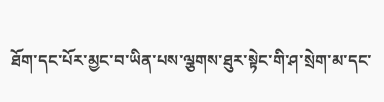ཐོག་དང་པོར་མྱང་བ་ཡིན་པས་ལྕགས་ཐུར་སྟེང་གི་ཤ་སྲེག་མ་དང་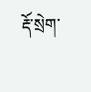རྡོ་སྲེག་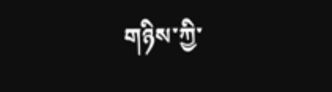གཉིས་ཀྱི་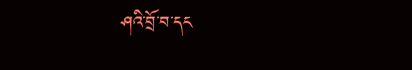ཤའི་བྲོ་བ་དང